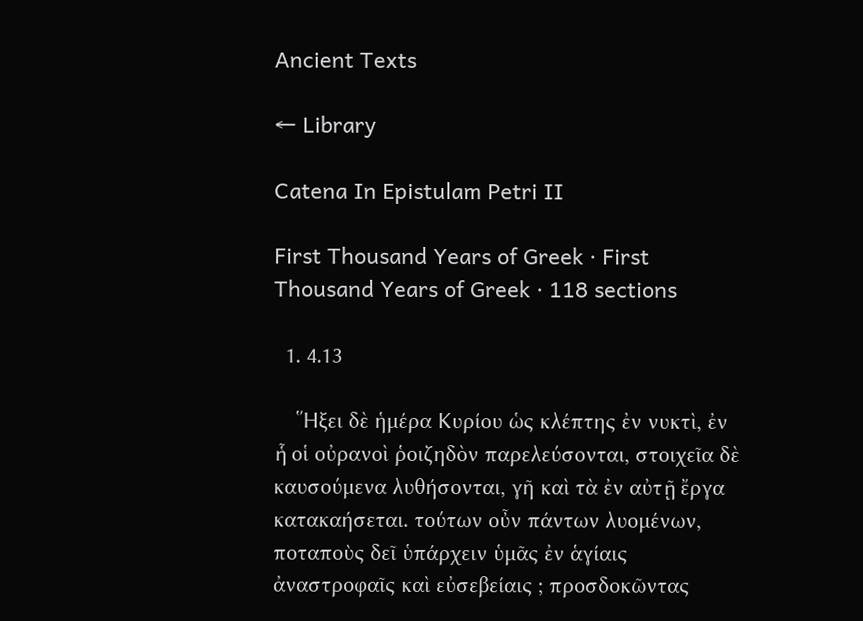Ancient Texts

← Library

Catena In Epistulam Petri II

First Thousand Years of Greek · First Thousand Years of Greek · 118 sections

  1. 4.13

    Ἥξει δὲ ἡμέρα Κυρίου ὡς κλέπτης ἐν νυκτὶ, ἐν ἧ οἱ οὐρανοὶ ῥοιζηδὸν παρελεύσονται, στοιχεῖα δὲ καυσούμενα λυθήσονται, γῆ καὶ τὰ ἐν αὐτῇ ἔργα κατακαήσεται. τούτων οὖν πάντων λυομένων, ποταποὺς δεῖ ὑπάρχειν ὑμᾶς ἐν ἁγίαις ἀναστροφαῖς καὶ εὐσεβείαις ; προσδοκῶντας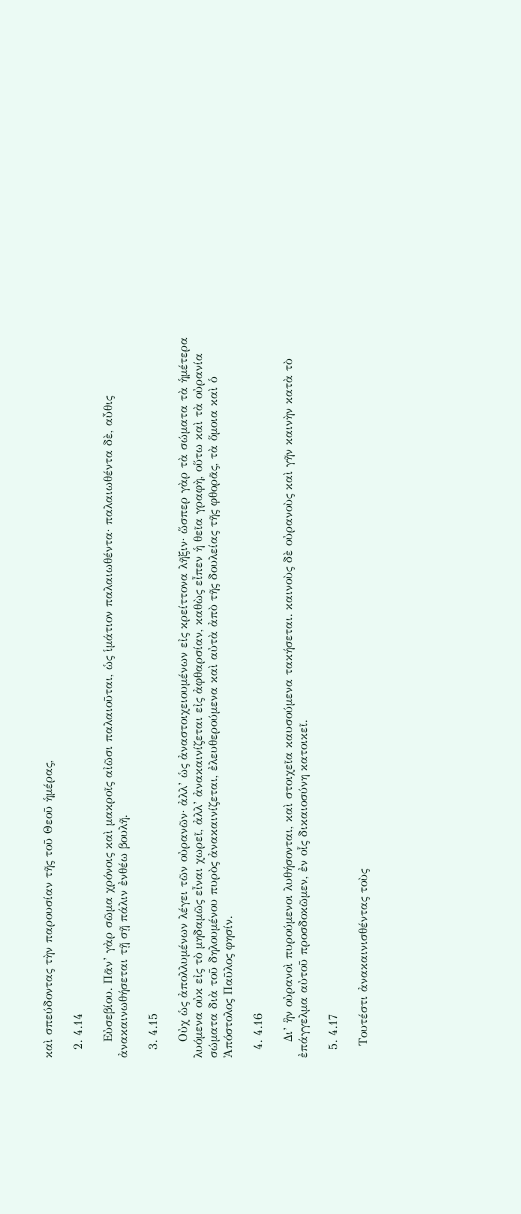καὶ σπεύδοντας τὴν παρουσίαν τῆς τοῦ Θεοῦ ἡμέρας,

  2. 4.14

    Εὐσεβίου. Πᾶν’ γὰρ σῶμα χρόνοις καὶ μακροῖς αἰῶσι παλαιοῦται, ὡς ἱμάτιον παλαιωθέντα· παλαιωθέντα δὲ, αὖθις ἀνακαινωθήσεται τῇ σῇ πάλιν ἐνθέω βουλῆ.

  3. 4.15

    Οὐχ ὡς ἀπολλυμένων λέγει τῶν οὐρανῶν· ἀλλ’ ὡς ἀναστοιχειουμένων εἰς κρείττονα λῆξιν· ὥσπερ γὰρ τὰ σώματα τὰ ἡμέτερα λυόμενα οὐκ εἰς τὸ μηδαμῶς εἶναι χωρεῖ, ἀλλ’ ἀνακαινίζεται εἰς ἀφθαρσίαν, καθὼς εἶπεν ἡ θεῖα γραφὴ, οὕτω καὶ τὰ οὐρανία σώματα διὰ τοῦ δηλουμένου πυρὸς ἀνακαινίζεται, ἐλευθερούμενα καὶ αὐτὰ ἀπὸ τῆς δουλείας τῆς φθορᾶς, τὰ ὅμοια καὶ ὁ Ἀπόστολος Παῦλος φησίν.

  4. 4.16

    Δι’ ἣν οὐρανοὶ πυρούμενοι λυθήσονται, καὶ στοιχεῖα καυσούμενα τακήσεται. καινοὺς δὲ οὐρανοὺς καὶ γῆν καινὴν κατὰ τὸ ἐπάγγελμα αὐτοῦ προσδοκῶμεν, ἐν οἷς δικαιοσύνη κατοικεῖ.

  5. 4.17

    Tουτέστι ἀνακαινισθέντας τοὺς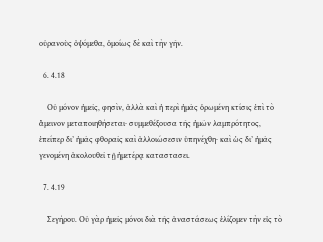οὐρανοὺς ὀψόμεθα, ὁμοίως δὲ καὶ τὴν γῆν.

  6. 4.18

    Οὐ μόνον ἡμεῖς, φησὶν, ἀλλὰ καὶ ἡ περὶ ἡμᾶς ὁρωμένη κτίσις ἐπὶ τὸ ἄμεινον μεταποιηθήσεται· συμμεθέξουσα τῆς ἡμῶν λαμπρότητος, ἐπείπερ δι’ ἡμᾶς φθοραῖς καὶ ἀλλοιώσεσιν ὑπηνέχθη· καὶ ὡς δι’ ἡμᾶς γενομένη ἀκολουθεῖ τῇ ἡμετέρᾳ καταστασει.

  7. 4.19

    Σεγήρου. Οὐ γὰρ ἡμεῖς μόνοι διὰ τῆς ἀναστάσεως ἐλίζομεν τὴν εἰς τὸ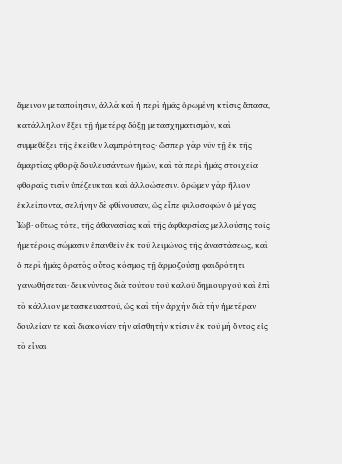ἄμεινον μεταποίησιν, ἀλλὰ καὶ ἡ περὶ ἡμᾶς ὁρωμένη κτίσις ἅπασα, κατάλληλον ἕξει τῇ ἡμετέρᾳ δόξῃ μετασχηματισμὸν, καὶ συμμεθέξει τῆς ἐκεῖθεν λαμπρότητος· ὥσπερ γὰρ νῦν τῇ ἐκ τῆς ἁμαρτίας φθορᾷ δουλευσάντων ἡμῶν, καὶ τὰ περὶ ἡμᾶς στοιχεῖα φθοραῖς τισὶν ὑπέζευκται καὶ ἀλλοώσεσιν. ὁρῶμεν γὰρ ἥλιον ἐκλείποντα, σελήνην δὲ φθίνουσαν, ὡς εἶπε φιλοσοφῶν ὁ μέγας Ἰὼβ· οὕτως τότε, τῆς ἀθανασίας καὶ τῆς ἀφθαρσίας μελλούσης τοῖς ἡμετέροις σώμασιν ἐπανθεῖν ἐκ τοῦ λειμῶνος τῆς ἀναστάσεως, καὶ ὁ περὶ ἡμᾶς ὁρατὸς οὗτος κόσμος τῇ ἁρμοζούσῃ φαιδρότητι γανωθήσεται· δεικνύντος διὰ τούτου τοῦ καλοῦ δημιουργοῦ καὶ ἐπὶ τὸ κάλλιον μετασκευαστοῦ, ὡς καὶ τὴν ἀρχὴν διὰ τὴν ἡμετέραν δουλείαν τε καὶ διακονίαν τὴν αἰσθητὴν κτίσιν ἐκ τοῦ μὴ ὄντος εἰς τὸ εἶναι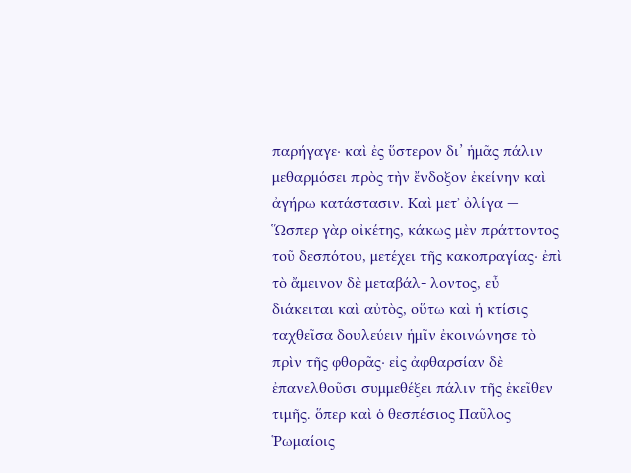παρήγαγε· καὶ ἐς ὕστερον δι’ ἡμᾶς πάλιν μεθαρμόσει πρὸς τὴν ἔνδοξον ἐκείνην καὶ ἀγήρω κατάστασιν. Καὶ μετ᾿ ὀλίγα — Ὥσπερ γὰρ οἰκέτης, κάκως μὲν πράττοντος τοῦ δεσπότου, μετέχει τῆς κακοπραγίας· ἐπὶ τὸ ἄμεινον δὲ μεταβάλ- λοντος, εὖ διάκειται καὶ αὐτὸς, οὕτω καὶ ἡ κτίσις ταχθεῖσα δουλεύειν ἡμῖν ἐκοινώνησε τὸ πρὶν τῆς φθορᾶς· εἰς ἀφθαρσίαν δὲ ἐπανελθοῦσι συμμεθέξει πάλιν τῆς ἐκεῖθεν τιμῆς. ὅπερ καὶ ὁ θεσπέσιος Παῦλος Ῥωμαίοις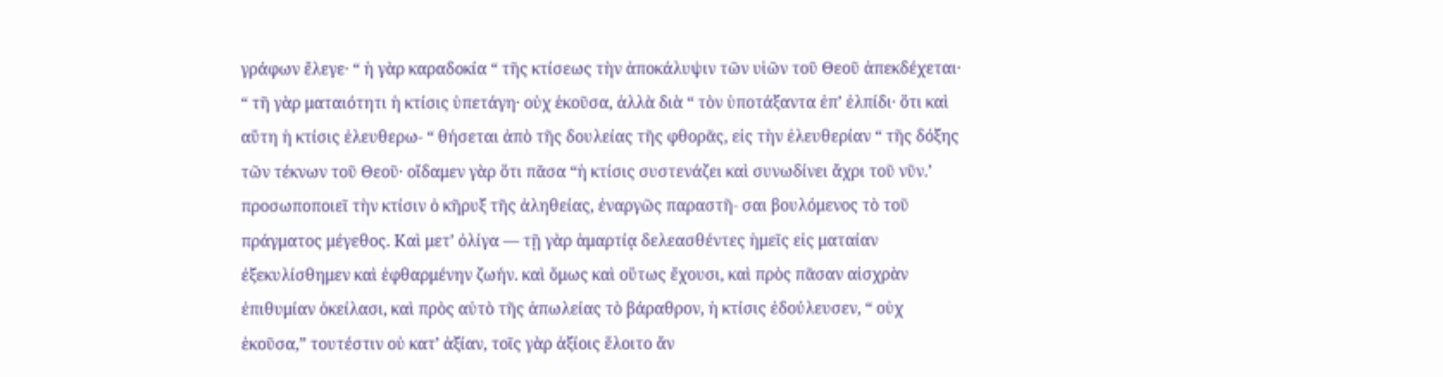γράφων ἔλεγε· “ ἡ γὰρ καραδοκία “ τῆς κτίσεως τὴν ἀποκάλυψιν τῶν υἱῶν τοῦ Θεοῦ ἀπεκδέχεται· “ τῆ γὰρ ματαιότητι ἡ κτίσις ὑπετάγη· οὐχ ἑκοῦσα, ἀλλὰ διὰ “ τὸν ὑποτάξαντα ἐπ’ ἐλπίδι· ὅτι καὶ αὕτη ἡ κτίσις ἐλευθερω- “ θήσεται ἀπὸ τῆς δουλείας τῆς φθορᾶς, εἰς τὴν ἐλευθερίαν “ τῆς δόξης τῶν τέκνων τοῦ Θεοῦ· οἴδαμεν γὰρ ὅτι πᾶσα “ἠ κτίσις συστενάζει καὶ συνωδίνει ἄχρι τοῦ νῦν.’ προσωποποιεῖ τὴν κτίσιν ὁ κῆρυξ τῆς ἀληθείας, ἐναργῶς παραστῆ- σαι βουλόμενος τὸ τοῦ πράγματος μέγεθος. Καὶ μετ’ ὀλίγα — τῇ γὰρ ἁμαρτίᾳ δελεασθέντες ἡμεῖς εἰς ματαίαν ἐξεκυλίσθημεν καὶ ἐφθαρμένην ζωήν. καὶ ὅμως καὶ οὕτως ἔχουσι, καὶ πρὸς πᾶσαν αἰσχρὰν ἐπιθυμίαν ὀκείλασι, καὶ πρὸς αὐτὸ τῆς ἀπωλείας τὸ βάραθρον, ἡ κτίσις ἐδούλευσεν, “ οὐχ ἑκοῦσα,” τουτέστιν οὐ κατ’ ἀξίαν, τοῖς γὰρ ἀξίοις ἕλοιτο ἄν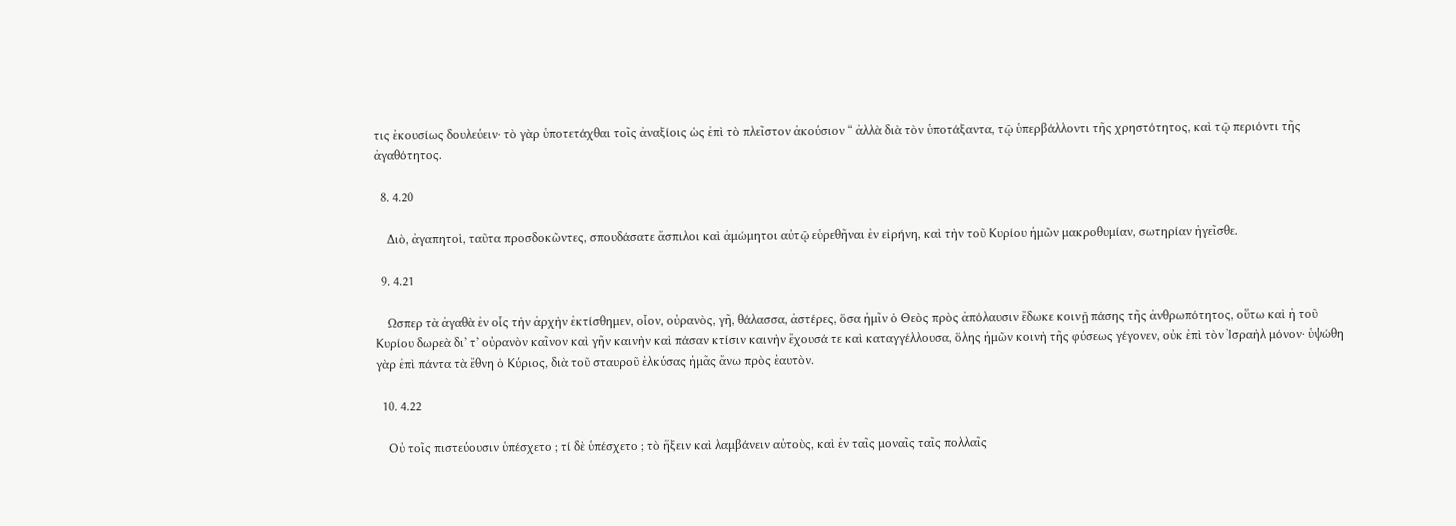τις ἑκουσίως δουλεύειν· τὸ γὰρ ὑποτετάχθαι τοῖς ἀναξίοις ὡς ἐπὶ τὸ πλεῖστον ἀκούσιον “ ἀλλὰ διὰ τὸν ὑποτάξαντα, τῷ ὑπερβάλλοντι τῆς χρηστότητος, καὶ τῷ περιόντι τῆς ἀγαθότητος.

  8. 4.20

    Διὸ, ἀγαπητοὶ, ταῦτα προσδοκῶντες, σπουδάσατε ἄσπιλοι καὶ ἀμώμητοι αὐτῷ εὑρεθῆναι ἐν εἰρήνη, καὶ τὴν τοῦ Κυρίου ἡμῶν μακροθυμίαν, σωτηρίαν ἡγεῖσθε.

  9. 4.21

    Ωσπερ τὰ ἀγαθὰ ἐν οἷς τὴν ἀρχὴν ἐκτίσθημεν, οἷον, οὐρανὸς, γῆ, θάλασσα, ἀστέρες, ὅσα ἡμῖν ὁ Θεὸς πρὸς ἀπόλαυσιν ἔδωκε κοινῇ πάσης τῆς ἀνθρωπότητος, οὕτω καὶ ἡ τοῦ Κυρίου δωρεὰ δι’ τ’ οὐρανὸν καῖνον καὶ γῆν καινὴν καὶ πάσαν κτίσιν καινὴν ἔχουσά τε καὶ καταγγέλλουσα, ὅλης ἡμῶν κοινὴ τῆς φύσεως γέγονεν, οὐκ ἐπὶ τὸν Ἰσραὴλ μόνον· ὑψώθη γὰρ ἐπὶ πάντα τὰ ἔθνη ὁ Κύριος, διὰ τοῦ σταυροῦ ἑλκύσας ἡμᾶς ἄνω πρὸς ἑαυτὸν.

  10. 4.22

    Οὐ τοῖς πιστεύουσιν ὑπέσχετο ; τί δὲ ὑπέσχετο ; τὸ ἥξειν καὶ λαμβάνειν αὐτοὺς, καὶ ἐν ταῖς μοναῖς ταῖς πολλαῖς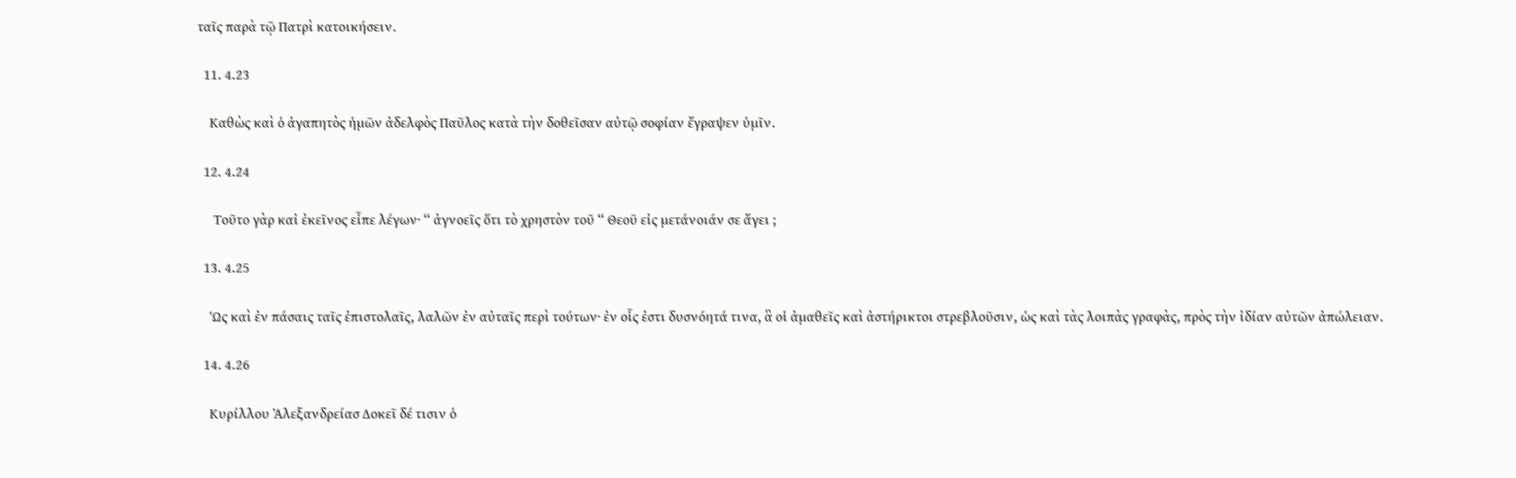ταῖς παρὰ τῷ Πατρὶ κατοικήσειν.

  11. 4.23

    Καθὼς καὶ ὁ ἀγαπητὸς ἡμῶν ἀδελφὸς Παῦλος κατὰ τὴν δοθεῖσαν αὐτῷ σοφίαν ἔγραψεν ὑμῖν.

  12. 4.24

    Tοῦτο γὰρ καἰ ἐκεῖνος εἶπε λέγων· “ ἀγνοεῖς ὅτι τὸ χρηστὸν τοῦ “ Θεοῦ εἰς μετάνοιάν σε ἄγει ;

  13. 4.25

    Ὡς καὶ ἐν πάσαις ταῖς ἐπιστολαῖς, λαλῶν ἐν αὐταῖς περὶ τούτων· ἐν οἷς ἐστι δυσνόητά τινα, ἃ οἱ ἀμαθεῖς καὶ ἀστήρικτοι στρεβλοῦσιν, ὡς καὶ τὰς λοιπὰς γραφὰς, πρὸς τὴν ἰδίαν αὐτῶν ἀπώλειαν.

  14. 4.26

    Κυρίλλου Ἀλεξανδρείασ Δοκεῖ δέ τισιν ὁ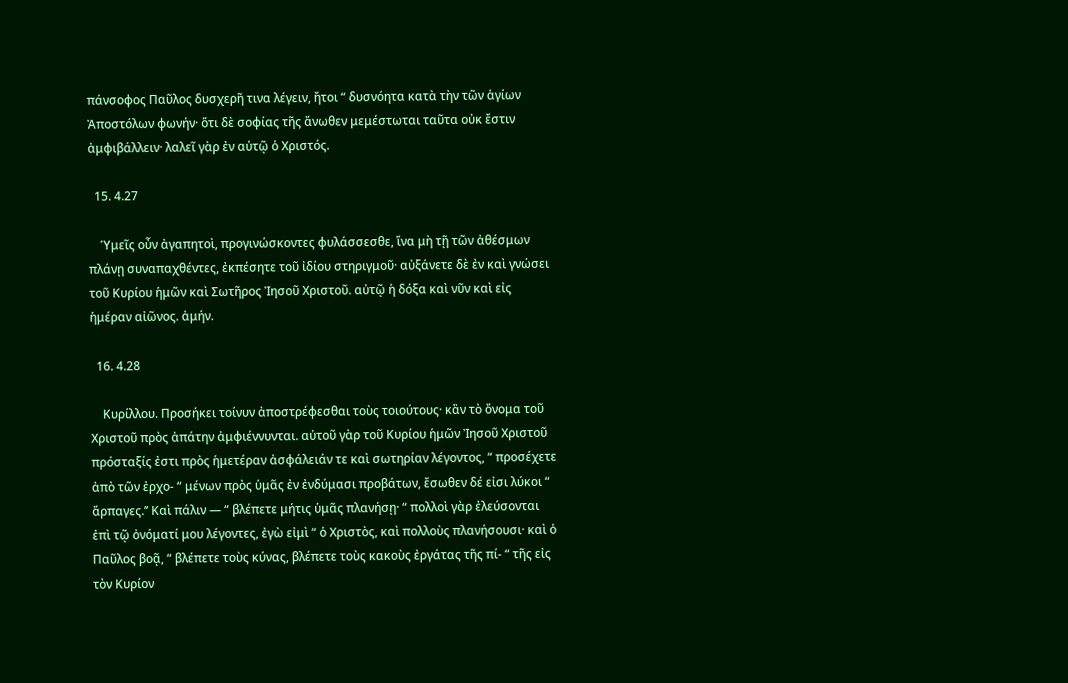πάνσοφος Παῦλος δυσχερῆ τινα λέγειν, ἤτοι “ δυσνόητα κατὰ τὴν τῶν ἁγίων Ἀποστόλων φωνήν· ὅτι δὲ σοφίας τῆς ἄνωθεν μεμέστωται ταῦτα οὐκ ἔστιν ἀμφιβάλλειν· λαλεῖ γὰρ ἐν αὐτῷ ὁ Χριστός.

  15. 4.27

    Ὑμεῖς οὖν ἀγαπητοὶ, προγινώσκοντες φυλάσσεσθε, ἵνα μὴ τῇ τῶν ἀθέσμων πλάνῃ συναπαχθέντες, ἐκπέσητε τοῦ ἰδίου στηριγμοῦ· αὐξάνετε δὲ ἐν καὶ γνώσει τοῦ Κυρίου ἡμῶν καὶ Σωτῆρος Ἰησοῦ Χριστοῦ. αὐτῷ ἡ δόξα καὶ νῦν καὶ εἰς ἡμέραν αἰῶνος. ἀμήν.

  16. 4.28

    Κυρίλλου. Προσήκει τοίνυν ἀποστρέφεσθαι τοὺς τοιούτους· κἂν τὸ ὄνομα τοῦ Χριστοῦ πρὸς ἀπάτην ἀμφιέννυνται. αὐτοῦ γὰρ τοῦ Κυρίου ἡμῶν Ἰησοῦ Χριστοῦ πρόσταξίς ἐστι πρὸς ἡμετέραν ἀσφάλειάν τε καὶ σωτηρίαν λέγοντος, “ προσέχετε ἀπὸ τῶν ἐρχο- “ μένων πρὸς ὑμᾶς ἐν ἐνδύμασι προβάτων, ἔσωθεν δέ εἰσι λύκοι “ ἅρπαγες.’’ Καὶ πάλιν — “ βλέπετε μήτις ὑμᾶς πλανήσῃ· “ πολλοὶ γὰρ ἐλεύσονται ἐπὶ τῷ ὀνόματί μου λέγοντες, ἐγὼ εἰμὶ “ ὁ Χριστὸς, καὶ πολλοὺς πλανήσουσι· καὶ ὁ Παῦλος βοᾷ, “ βλέπετε τοὺς κύνας, βλέπετε τοὺς κακοὺς ἐργάτας τῆς πί- “ τῆς εἰς τὸν Κυρίον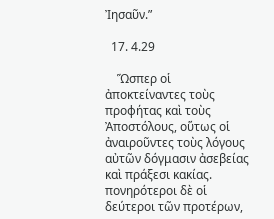Ἰησαῦν.”

  17. 4.29

    Ὥσπερ οἱ ἀποκτείναντες τοὺς προφήτας καὶ τοὺς Ἀποστόλους, οὕτως οἱ ἀναιροῦντες τοὺς λόγους αὐτῶν δόγμασιν ἀσεβείας καὶ πράξεσι κακίας. πονηρότεροι δὲ οἱ δεύτεροι τῶν προτέρων,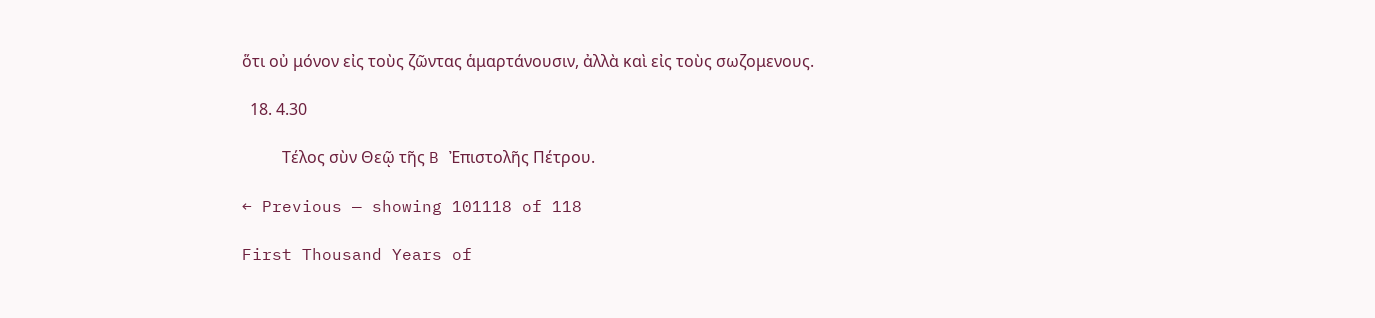ὅτι οὐ μόνον εἰς τοὺς ζῶντας ἁμαρτάνουσιν, ἀλλὰ καὶ εἰς τοὺς σωζομενους.

  18. 4.30

    Tέλος σὺν Θεῷ τῆς B Ἐπιστολῆς Πέτρου.

← Previous — showing 101118 of 118

First Thousand Years of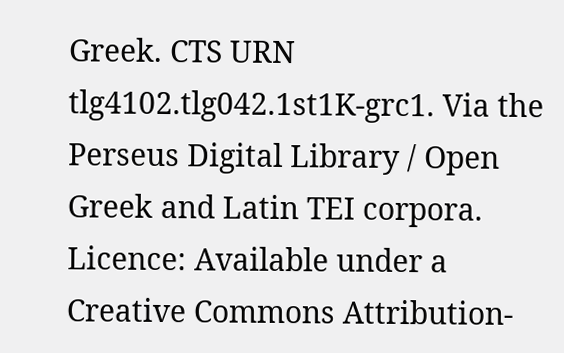Greek. CTS URN tlg4102.tlg042.1st1K-grc1. Via the Perseus Digital Library / Open Greek and Latin TEI corpora. Licence: Available under a Creative Commons Attribution-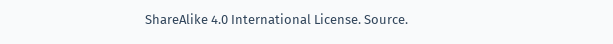ShareAlike 4.0 International License. Source.